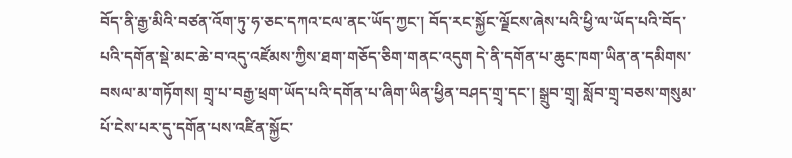བོད་ནི་རྒྱ་མིའི་བཙན་འོག་ཏུ་ཧ་ཅང་དཀའ་ངལ་ནང་ཡོད་ཀྱང་། བོད་རང་སྐྱོང་ལྗོངས་ཞེས་པའི་ཕྱི་ལ་ཡོད་པའི་བོད་པའི་དགོན་སྡེ་མང་ཆེ་བ་འདུ་འཛོམས་ཀྱིས་ཐག་གཅོད་ཅིག་གནང་འདུག དེ་ནི་དགོན་པ་ཆུང་ཁག་ཡིན་ན་དམིགས་བསལ་མ་གཏོགས། གྲྭ་པ་བརྒྱ་ཕྲག་ཡོད་པའི་དགོན་པ་ཞིག་ཡིན་ཕྱིན་བཤད་གྲྭ་དང་། སྒྲུབ་གྲྭ། སློབ་གྲྭ་བཅས་གསུམ་པོ་ངེས་པར་དུ་དགོན་པས་འཛིན་སྐྱོང་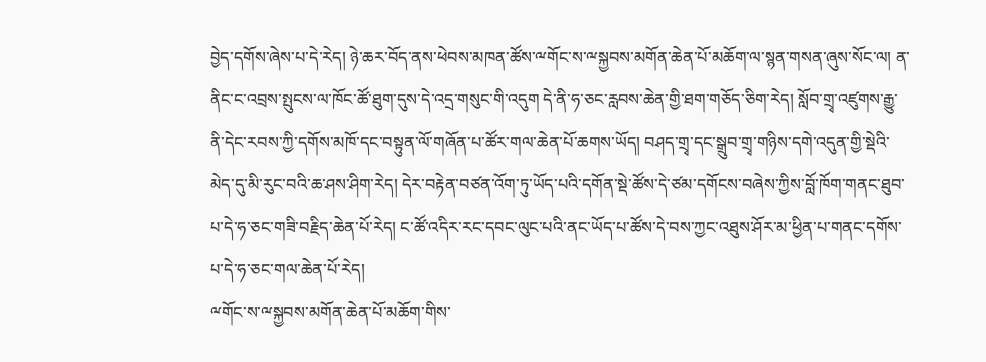བྱེད་དགོས་ཞེས་པ་དེ་རེད། ཉེ་ཆར་བོད་ནས་ཕེབས་མཁན་ཚོས་ྋགོང་ས་ྋསྐྱབས་མགོན་ཆེན་པོ་མཆོག་ལ་སྙན་གསན་ཞུས་སོང་ལ། ན་ནིང་ང་འབྲས་སྤུངས་ལ་ཁོང་ཚོ་ཐུག་དུས་དེ་འདྲ་གསུང་གི་འདུག དེ་ནི་ཧ་ཅང་རླབས་ཆེན་གྱི་ཐག་གཅོད་ཅིག་རེད། སློབ་གྲྭ་འཛུགས་རྒྱུ་ནི་དེང་རབས་ཀྱི་དགོས་མཁོ་དང་བསྟུན་ལོ་གཞོན་པ་ཚོར་གལ་ཆེན་པོ་ཆགས་ཡོད། བཤད་གྲྭ་དང་སྒྲུབ་གྲྭ་གཉིས་དགེ་འདུན་གྱི་སྡེའི་མེད་དུ་མི་རུང་བའི་ཆ་ཤས་ཤིག་རེད། དེར་བརྟེན་བཙན་འོག་ཏུ་ཡོད་པའི་དགོན་སྡེ་ཚོས་དེ་ཙམ་དགོངས་བཞེས་ཀྱིས་བློ་ཁོག་གནང་ཐུབ་པ་དེ་ཧ་ཅང་གཟི་བརྗིད་ཆེན་པོ་རེད། ང་ཚོ་འདིར་རང་དབང་ལུང་པའི་ནང་ཡོད་པ་ཚོས་དེ་བས་ཀྱང་འཐུས་ཤོར་མ་ཕྱིན་པ་གནང་དགོས་པ་དེ་ཧ་ཅང་གལ་ཆེན་པོ་རེད།
ྋགོང་ས་ྋསྐྱབས་མགོན་ཆེན་པོ་མཆོག་གིས་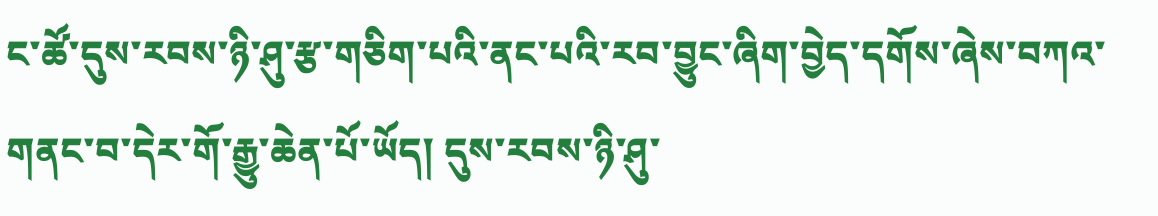ང་ཚོ་དུས་རབས་ཉི་ཤུ་རྩ་གཅིག་པའི་ནང་པའི་རབ་བྱུང་ཞིག་བྱེད་དགོས་ཞེས་བཀའ་གནང་བ་དེར་གོ་རྒྱུ་ཆེན་པོ་ཡོད། དུས་རབས་ཉི་ཤུ་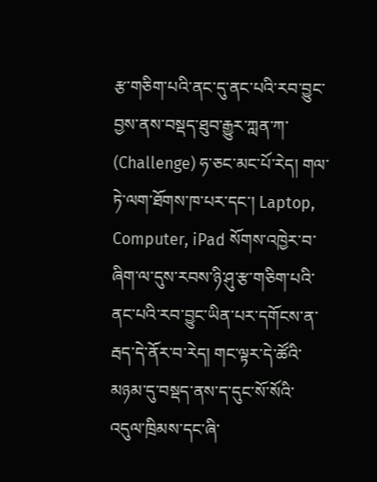རྩ་གཅིག་པའི་ནང་དུ་ནང་པའི་རབ་བྱུང་བྱས་ནས་བསྡད་ཐུབ་རྒྱུར་ཀླན་ཀ་ (Challenge) ཧ་ཅང་མང་པོ་རེད། གལ་ཏེ་ལག་ཐོགས་ཁ་པར་དང་། Laptop, Computer, iPad སོགས་འཁྱེར་བ་ཞིག་ལ་དུས་རབས་ཉི་ཤུ་རྩ་གཅིག་པའི་ནང་པའི་རབ་བྱུང་ཡིན་པར་དགོངས་ན་རྦད་དེ་ནོར་བ་རེད། གང་ལྟར་དེ་ཚོའི་མཉམ་དུ་བསྡད་ནས་ད་དུང་སོ་སོའི་འདུལ་ཁྲིམས་དང་ཞི་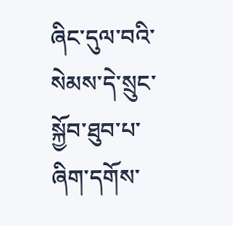ཞིང་དུལ་བའི་སེམས་དེ་སྲུང་སྐྱོབ་ཐུབ་པ་ཞིག་དགོས་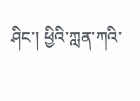ཤིང་། ཕྱིའི་ཀླན་ཀའི་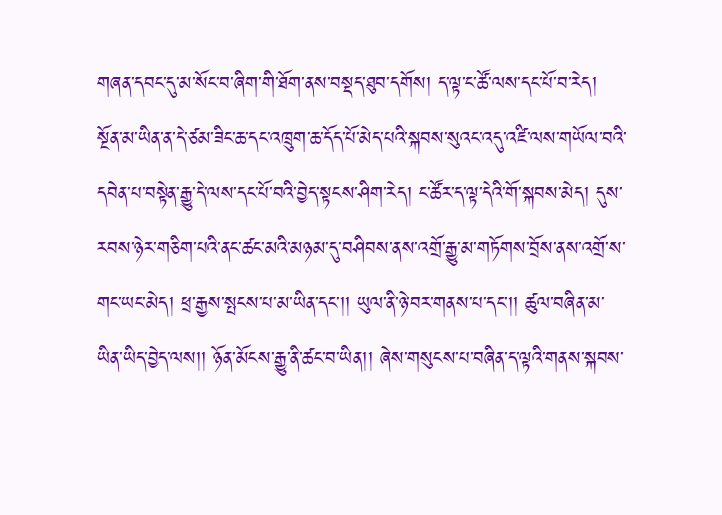གཞན་དབང་དུ་མ་སོང་བ་ཞིག་གི་ཐོག་ནས་བསྡད་ཐུབ་དགོས། ད་ལྟ་ང་ཚོ་ལས་དང་པོ་བ་རེད། སྔོན་མ་ཡིན་ན་དེ་ཙམ་ཟིང་ཆ་དང་འཁྲུག་ཆ་དོད་པོ་མེད་པའི་སྐབས་སུའང་འདུ་འཛི་ལས་གཡོལ་བའི་དབེན་པ་བསྟེན་རྒྱུ་དེ་ལས་དང་པོ་བའི་བྱེད་སྟངས་ཤིག་རེད། ང་ཚོར་ད་ལྟ་དེའི་གོ་སྐབས་མེད། དུས་རབས་ཉེར་གཅིག་པའི་ནང་ཚང་མའི་མཉམ་དུ་བཤིབས་ནས་འགྲོ་རྒྱུ་མ་གཏོགས་བྲོས་ནས་འགྲོ་ས་གང་ཡང་མེད། ཕྲ་རྒྱས་སྤངས་པ་མ་ཡིན་དང་།། ཡུལ་ནི་ཉེ་བར་གནས་པ་དང་།། ཚུལ་བཞིན་མ་ཡིན་ཡིད་བྱེད་ལས།། ཉོན་མོངས་རྒྱུ་ནི་ཚང་བ་ཡིན།། ཞེས་གསུངས་པ་བཞིན་ད་ལྟའི་གནས་སྐབས་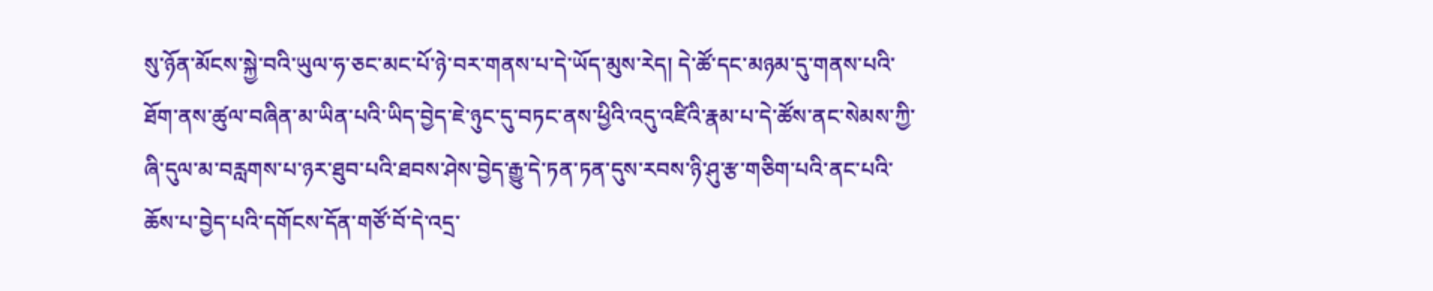སུ་ཉོན་མོངས་སྐྱེ་བའི་ཡུལ་ཧ་ཅང་མང་པོ་ཉེ་བར་གནས་པ་དེ་ཡོད་མུས་རེད། དེ་ཚོ་དང་མཉམ་དུ་གནས་པའི་ཐོག་ནས་ཚུལ་བཞིན་མ་ཡིན་པའི་ཡིད་བྱེད་ཇེ་ཉུང་དུ་བཏང་ནས་ཕྱིའི་འདུ་འཛིའི་རྣམ་པ་དེ་ཚོས་ནང་སེམས་ཀྱི་ཞི་དུལ་མ་བརླགས་པ་ཉར་ཐུབ་པའི་ཐབས་ཤེས་བྱེད་རྒྱུ་དེ་ཏན་ཏན་དུས་རབས་ཉི་ཤུ་རྩ་གཅིག་པའི་ནང་པའི་ཆོས་པ་བྱེད་པའི་དགོངས་དོན་གཙོ་བོ་དེ་འདྲ་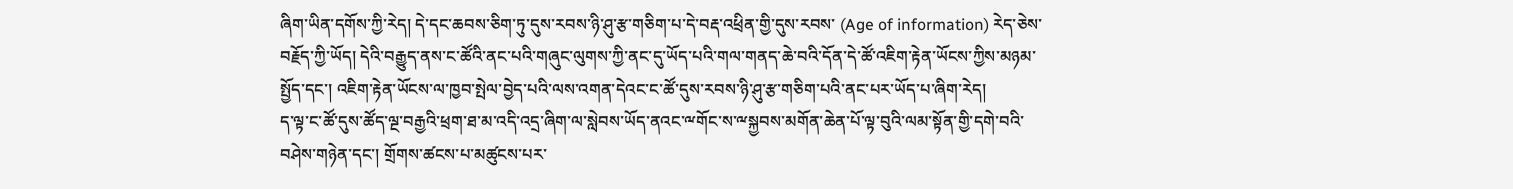ཞིག་ཡིན་དགོས་ཀྱི་རེད། དེ་དང་ཆབས་ཅིག་ཏུ་དུས་རབས་ཉི་ཤུ་རྩ་གཅིག་པ་དེ་བརྡ་འཕྲིན་གྱི་དུས་རབས་ (Age of information) རེད་ཅེས་བརྗོད་ཀྱི་ཡོད། དེའི་བརྒྱུད་ནས་ང་ཚོའི་ནང་པའི་གཞུང་ལུགས་ཀྱི་ནང་དུ་ཡོད་པའི་གལ་གནད་ཆེ་བའི་དོན་དེ་ཚོ་འཇིག་རྟེན་ཡོངས་ཀྱིས་མཉམ་སྤྱོད་དང་། འཇིག་རྟེན་ཡོངས་ལ་ཁྱབ་སྤེལ་བྱེད་པའི་ལས་འགན་དེའང་ང་ཚོ་དུས་རབས་ཉི་ཤུ་རྩ་གཅིག་པའི་ནང་པར་ཡོད་པ་ཞིག་རེད།
ད་ལྟ་ང་ཚོ་དུས་ཚོད་ལྔ་བརྒྱའི་ཕྲག་ཐ་མ་འདི་འདྲ་ཞིག་ལ་སླེབས་ཡོད་ནའང་ྋགོང་ས་ྋསྐྱབས་མགོན་ཆེན་པོ་ལྟ་བུའི་ལམ་སྟོན་གྱི་དགེ་བའི་བཤེས་གཉེན་དང་། གྲོགས་ཚངས་པ་མཚུངས་པར་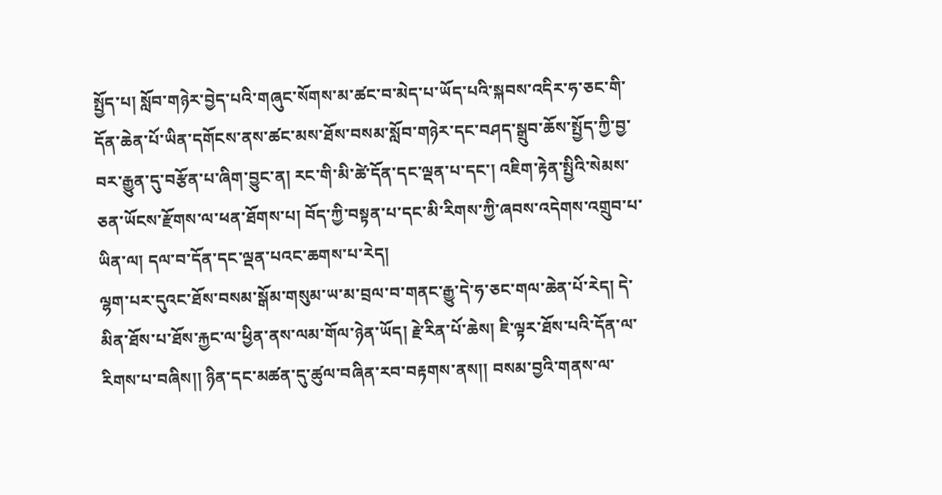སྤྱོད་པ། སློབ་གཉེར་བྱེད་པའི་གཞུང་སོགས་མ་ཚང་བ་མེད་པ་ཡོད་པའི་སྐབས་འདིར་ཧ་ཅང་གི་དོན་ཆེན་པོ་ཡིན་དགོངས་ནས་ཚང་མས་ཐོས་བསམ་སློབ་གཉེར་དང་བཤད་སྒྲུབ་ཆོས་སྤྱོད་ཀྱི་བྱ་བར་རྒྱུན་དུ་བརྩོན་པ་ཞིག་བྱུང་ན། རང་གི་མི་ཚེ་དོན་དང་ལྡན་པ་དང་། འཇིག་རྟེན་སྤྱིའི་སེམས་ཅན་ཡོངས་རྫོགས་ལ་ཕན་ཐོགས་པ། བོད་ཀྱི་བསྟན་པ་དང་མི་རིགས་ཀྱི་ཞབས་འདེགས་འགྲུབ་པ་ཡིན་ལ། དལ་བ་དོན་དང་ལྡན་པའང་ཆགས་པ་རེད།
ལྷག་པར་དུའང་ཐོས་བསམ་སྒོམ་གསུམ་ཡ་མ་བྲལ་བ་གནང་རྒྱུ་དེ་ཧ་ཅང་གལ་ཆེན་པོ་རེད། དེ་མིན་ཐོས་པ་ཐོས་རྐྱང་ལ་ཕྱིན་ནས་ལམ་གོལ་ཉེན་ཡོད། རྗེ་རིན་པོ་ཆེས། ཇི་ལྟར་ཐོས་པའི་དོན་ལ་རིགས་པ་བཞིས།། ཉིན་དང་མཚན་དུ་ཚུལ་བཞིན་རབ་བརྟགས་ནས།། བསམ་བྱའི་གནས་ལ་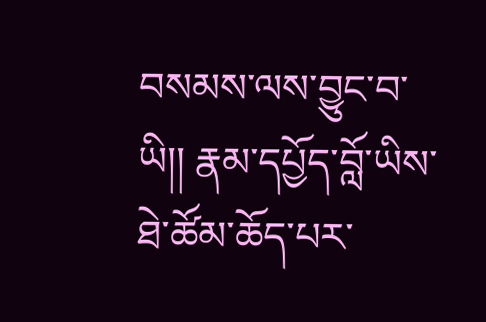བསམས་ལས་བྱུང་བ་ཡི།། རྣམ་དཔྱོད་བློ་ཡིས་ཐེ་ཚོམ་ཆོད་པར་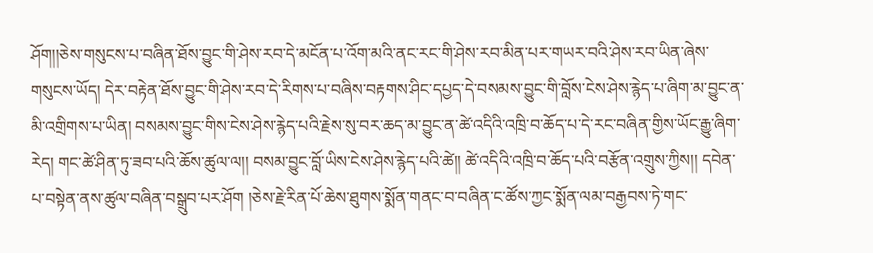ཤོག།།ཅེས་གསུངས་པ་བཞིན་ཐོས་བྱུང་གི་ཤེས་རབ་དེ་མངོན་པ་འོག་མའི་ནང་རང་གི་ཤེས་རབ་མིན་པར་གཡར་བའི་ཤེས་རབ་ཡིན་ཞེས་གསུངས་ཡོད། དེར་བརྟེན་ཐོས་བྱུང་གི་ཤེས་རབ་དེ་རིགས་པ་བཞིས་བརྟགས་ཤིང་དཔྱད་དེ་བསམས་བྱུང་གི་བློས་ངེས་ཤེས་རྙེད་པ་ཞིག་མ་བྱུང་ན་མི་འགྲིགས་པ་ཡིན། བསམས་བྱུང་གིས་ངེས་ཤེས་རྙེད་པའི་རྗེས་སུ་བར་ཆད་མ་བྱུང་ན་ཚེ་འདིའི་འཁྲི་བ་ཆོད་པ་དེ་རང་བཞིན་གྱིས་ཡོང་རྒྱུ་ཞིག་རེད། གང་ཚེ་ཤིན་ཏུ་ཟབ་པའི་ཆོས་ཚུལ་ལ།། བསམ་བྱུང་བློ་ཡིས་ངེས་ཤེས་རྙེད་པའི་ཚེ།། ཚེ་འདིའི་འཁྲི་བ་ཆོད་པའི་བརྩོན་འགྲུས་ཀྱིས།། དབེན་པ་བསྟེན་ནས་ཚུལ་བཞིན་བསྒྲུབ་པར་ཤོག །ཅེས་རྗེ་རིན་པོ་ཆེས་ཐུགས་སྨོན་གནང་བ་བཞིན་ང་ཚོས་ཀྱང་སྨོན་ལམ་བརྒྱབས་ཏེ་གང་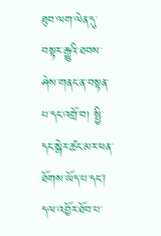ཐུབ་ལག་ལེན་དུ་བསྟར་རྒྱུའི་ཐབས་ཤེས་གནང་ན་བསྟན་པ་དང་འགྲོ་བ། སྤྱི་དང་སྒེར་ཚང་མར་ཕན་ཐོགས་ཡོད་པ་དང། དལ་འབྱོར་ཐོབ་པ་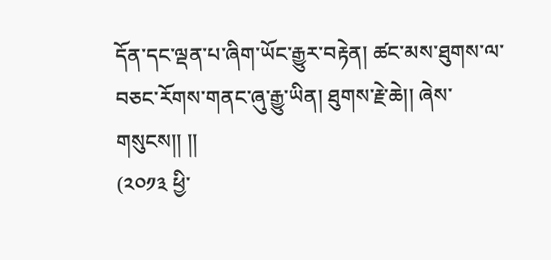དོན་དང་ལྡན་པ་ཞིག་ཡོང་རྒྱུར་བརྟེན། ཚང་མས་ཐུགས་ལ་བཅང་རོགས་གནང་ཞུ་རྒྱུ་ཡིན། ཐུགས་རྗེ་ཆེ།། ཞེས་གསུངས།། །།
(༢༠༡༣ ཕྱི་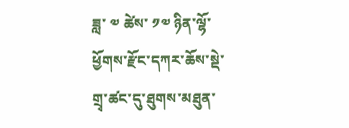ཟླ་ ༧ ཚེས་ ༡༧ ཉིན་ལྷོ་ཕྱོགས་རྫོང་དཀར་ཆོས་སྡེ་གྲྭ་ཚང་དུ་ཐུགས་མཐུན་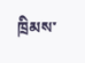ཁྲིམས་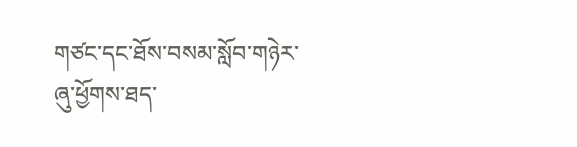གཙང་དང་ཐོས་བསམ་སློབ་གཉེར་ཞུ་ཕྱོགས་ཐད་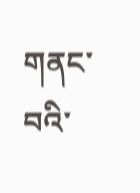གནང་བའི་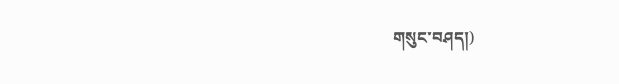གསུང་བཤད།)